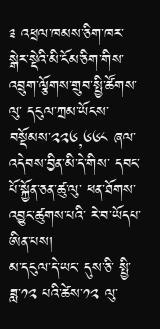༉ འཕྲལ་ཁམས་ཅིག་ཁར་ སྒེར་སྡེའི་མི་ངོམ་ཅིག་གིས་ འབྲུག་ལྕོགས་གྲུབ་སྤྱི་ཚོགས་ལུ་ དངུལ་ཀྲམ་ཡོངས་བསྡོམས་༢༢༦,༦༦༨ ཞལ་འདེབས་བྱིན་མི་དེ་གིས་ དབང་པོ་སྐྱོན་ཅན་ཚུ་ལུ་ ཕན་ཐོགས་འབྱུང་ཚུགས་པའི་ རེ་བ་ཡོདཔ་ཨིན་པས།
མ་དངུལ་དེ་ཡང་ དུས་ཅི་ སྤྱི་ཟླ་༡༢ པའི་ཚེས་༡༢ ལུ་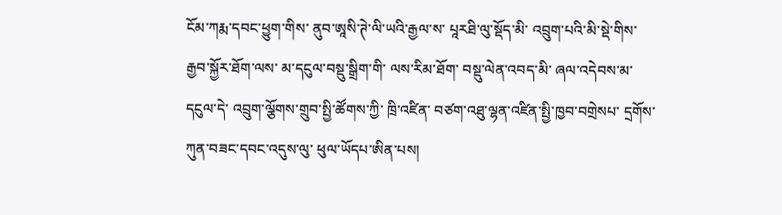ངོམ་ཀརྨ་དབང་ཕྱུག་གིས་ ནུབ་ཨཱསི་ཊེ་ལི་ཡའི་རྒྱལ་ས་ པཱརཐི་ལུ་སྡོད་མི་ འབྲུག་པའི་མི་སྡེ་གིས་ རྒྱབ་སྐྱོར་ཐོག་ལས་ མ་དངུལ་བསྡུ་སྒྲིག་གི་ ལས་རིམ་ཐོག་ བསྡུ་ལེན་འབད་མི་ ཞལ་འདེབས་མ་དངུལ་དེ་ འབྲུག་ལྕོགས་གྲུབ་སྤྱི་ཚོགས་ཀྱི་ ཁྲི་འཛིན་ བཙག་འཐུ་ལྷན་འཛིན་སྤྱི་ཁྱབ་བགྲེསཔ་ དྲགོས་ཀུན་བཟང་དབང་འདུས་ལུ་ ཕུལ་ཡོདཔ་ཨིན་པས།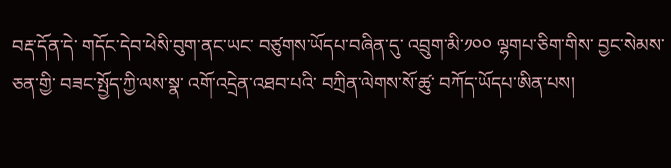བརྡ་དོན་དེ་ གདོང་དེབ་ཕེསི་བུག་ནང་ཡང་ བཙུགས་ཡོདཔ་བཞིན་དུ་ འབྲུག་མི་༡༠༠ ལྷགཔ་ཅིག་གིས་ བྱང་སེམས་ཅན་གྱི་ བཟང་སྤྱོད་ཀྱི་ལས་སྣ་ འགོ་འདྲེན་འཐབ་པའི་ བཀྲིན་ལེགས་སོ་ཚུ་ བཀོད་ཡོདཔ་ཨིན་པས།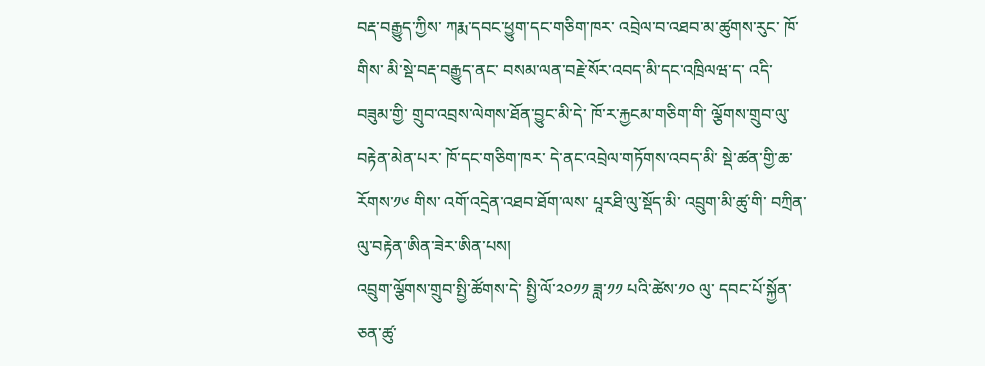བརྡ་བརྒྱུད་ཀྱིས་ ཀརྨ་དབང་ཕྱུག་དང་གཅིག་ཁར་ འབྲེལ་བ་འཐབ་མ་ཚུགས་རུང་ ཁོ་གིས་ མི་སྡེ་བརྡ་བརྒྱུད་ནང་ བསམ་ལན་བརྗེ་སོར་འབད་མི་དང་འཁྲིལཝ་ད་ འདི་བཟུམ་གྱི་ གྲུབ་འབྲས་ལེགས་ཐོན་བྱུང་མི་དེ་ ཁོ་ར་རྐྱངམ་གཅིག་གི་ ལྕོགས་གྲུབ་ལུ་བརྟེན་མེན་པར་ ཁོ་དང་གཅིག་ཁར་ དེ་ནང་འབྲེལ་གཏོགས་འབད་མི་ སྡེ་ཚན་གྱི་ཆ་རོགས་༡༦ གིས་ འགོ་འདྲེན་འཐབ་ཐོག་ལས་ པཱརཐི་ལུ་སྡོད་མི་ འབྲུག་མི་ཚུ་གི་ བཀྲིན་ལུ་བརྟེན་ཨིན་ཟེར་ཨིན་པས།
འབྲུག་ལྕོགས་གྲུབ་སྤྱི་ཚོགས་དེ་ སྤྱི་ལོ་༢༠༡༡ ཟླ་༡༡ པའི་ཚེས་༡༠ ལུ་ དབང་པོ་སྐྱོན་ཅན་ཚུ་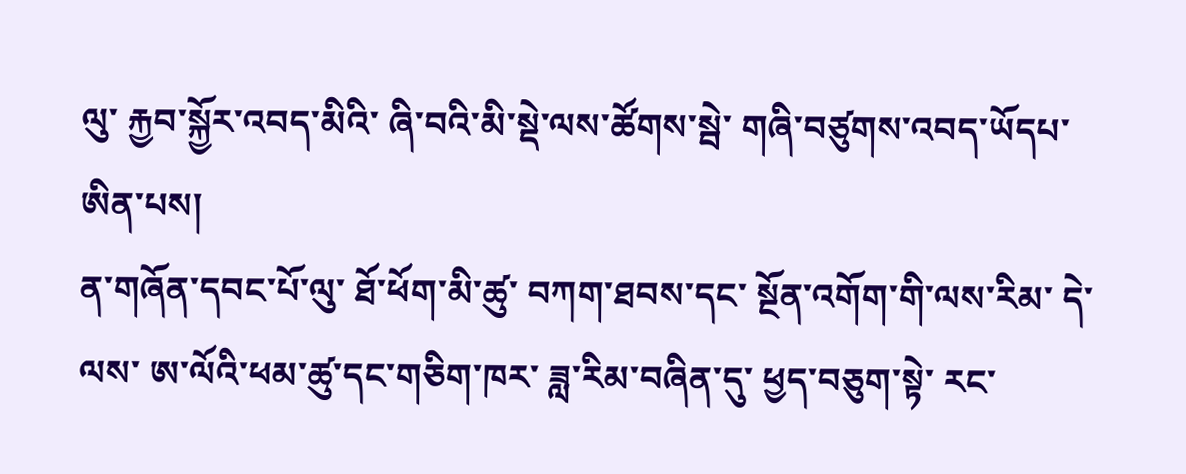ལུ་ རྐྱབ་སྐྱོར་འབད་མིའི་ ཞི་བའི་མི་སྡེ་ལས་ཚོགས་སྦེ་ གཞི་བཙུགས་འབད་ཡོདཔ་ཨིན་པས།
ན་གཞོན་དབང་པོ་ལུ་ ཐོ་ཕོག་མི་ཚུ་ བཀག་ཐབས་དང་ སྔོན་འགོག་གི་ལས་རིམ་ དེ་ལས་ ཨ་ལོའི་ཕམ་ཚུ་དང་གཅིག་ཁར་ ཟླ་རིམ་བཞིན་དུ་ ཕྱད་བཅུག་སྟེ་ རང་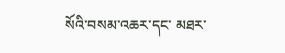སོའི་བསམ་འཆར་དང་ མཐར་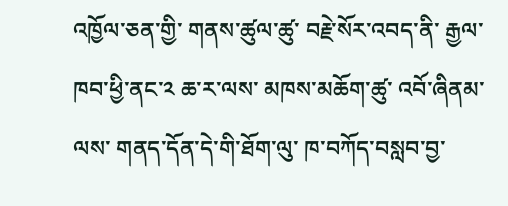འཁྱོལ་ཅན་གྱི་ གནས་ཚུལ་ཚུ་ བརྗེ་སོར་འབད་ནི་ རྒྱལ་ཁབ་ཕྱི་ནང་༢ ཆ་ར་ལས་ མཁས་མཆོག་ཚུ་ འབོ་ཞིནམ་ལས་ གནད་དོན་དེ་གི་ཐོག་ལུ་ ཁ་བཀོད་བསླབ་བྱ་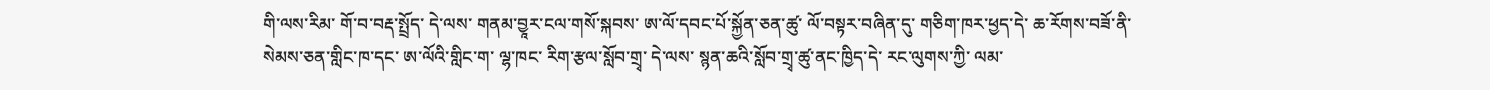གི་ལས་རིམ་ གོ་བ་བརྡ་སྤྲོད་ དེ་ལས་ གནམ་བྱཱར་ངལ་གསོ་སྐབས་ ཨ་ལོ་དབང་པོ་སྐྱོན་ཅན་ཚུ་ ལོ་བསྟར་བཞིན་དུ་ གཅིག་ཁར་ཕྱད་དེ་ ཆ་རོགས་བཟོ་ནི་ སེམས་ཅན་གླིང་ཁ་དང་ ཨ་ལོའི་གླིང་ག་ ལྷ་ཁང་ རིག་རྩལ་སློབ་གྲྭ་ དེ་ལས་ སྙན་ཆའི་སློབ་གྲྭ་ཚུ་ནང་ཁྱིད་དེ་ རང་ལུགས་ཀྱི་ ལམ་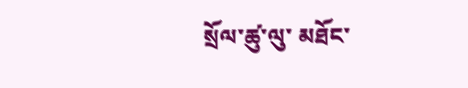སྲོལ་ཚུ་ལུ་ མཐོང་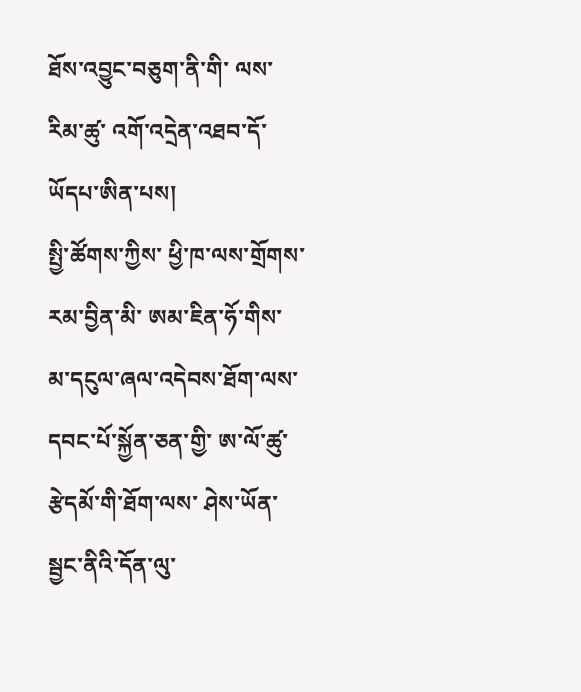ཐོས་འབྱུང་བཅུག་ནི་གི་ ལས་རིམ་ཚུ་ འགོ་འདྲེན་འཐབ་དོ་ཡོདཔ་ཨིན་པས།
སྤྱི་ཚོགས་ཀྱིས་ ཕྱི་ཁ་ལས་གྲོགས་རམ་བྱིན་མི་ ཨམ་ཇིན་ཧོ་གིས་ མ་དངུལ་ཞལ་འདེབས་ཐོག་ལས་ དབང་པོ་སྐྱོན་ཅན་གྱི་ ཨ་ལོ་ཚུ་ རྩེདམོ་གི་ཐོག་ལས་ ཤེས་ཡོན་སྦྱང་ནིའི་དོན་ལུ་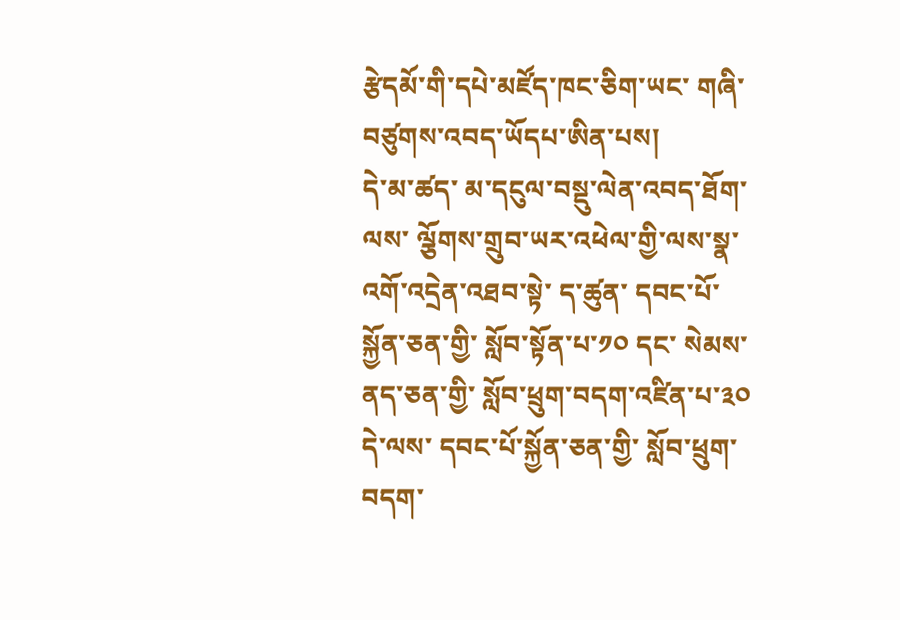རྩེདམོ་གི་དཔེ་མཛོད་ཁང་ཅིག་ཡང་ གཞི་བཙུགས་འབད་ཡོདཔ་ཨིན་པས།
དེ་མ་ཚད་ མ་དངུལ་བསྡུ་ལེན་འབད་ཐོག་ལས་ ལྕོགས་གྲུབ་ཡར་འཕེལ་གྱི་ལས་སྣ་ འགོ་འདྲེན་འཐབ་སྟེ་ ད་ཚུན་ དབང་པོ་སྐྱོན་ཅན་གྱི་ སློབ་སྟོན་པ་༡༠ དང་ སེམས་ནད་ཅན་གྱི་ སློབ་ཕྲུག་བདག་འཛིན་པ་༣༠ དེ་ལས་ དབང་པོ་སྐྱོན་ཅན་གྱི་ སློབ་ཕྲུག་བདག་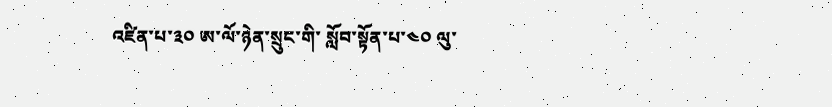འཛིན་པ་༣༠ ཨ་ལོ་ཉེན་སྲུང་གི་ སློབ་སྟོན་པ་༤༠ ལུ་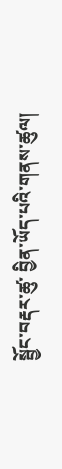སྦྱོང་བརྡར་ཚུ་ བྱིན་ཡོད་པའི་གནས་ཚུལ།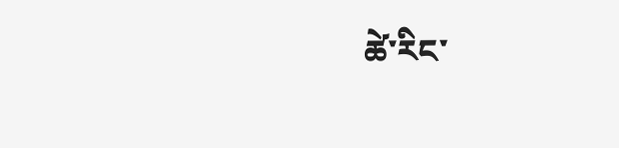ཚེ་རིང་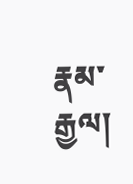རྣམ་རྒྱལ།